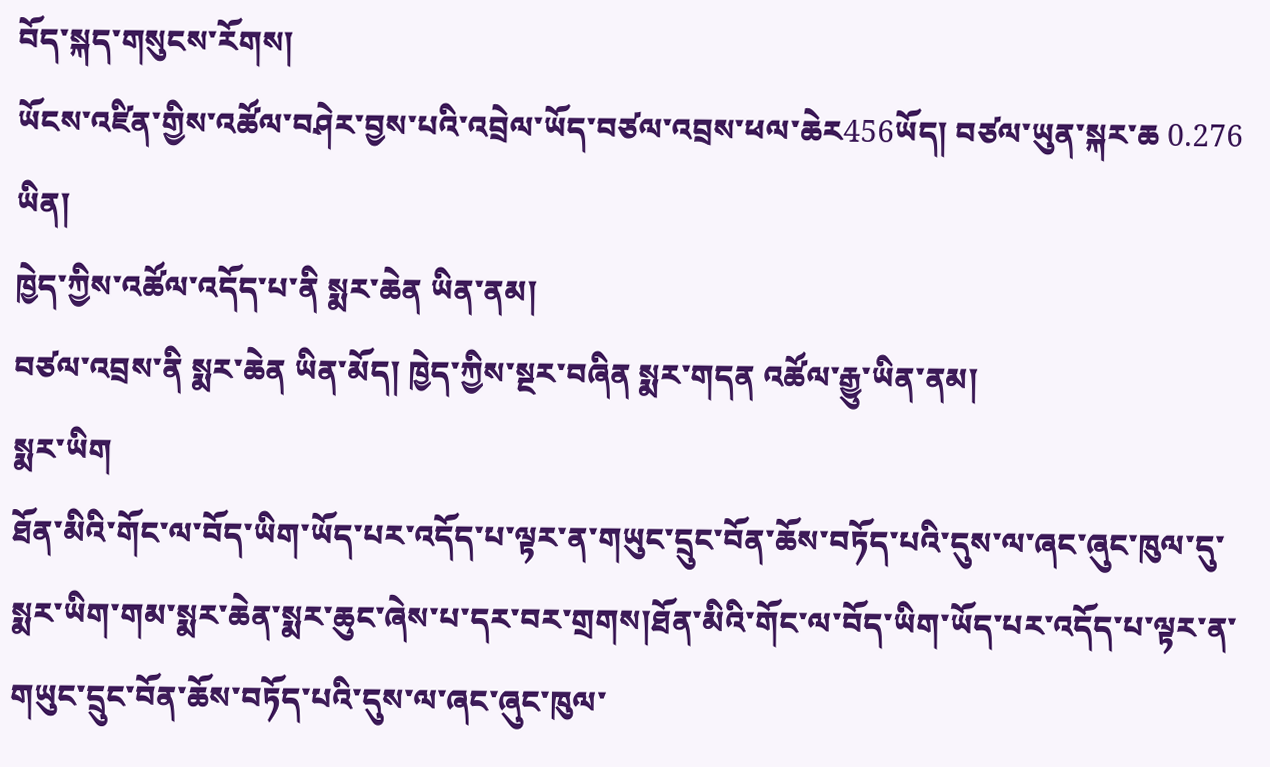བོད་སྐད་གསུངས་རོགས།
ཡོངས་འཛིན་གྱིས་འཚོལ་བཤེར་བྱས་པའི་འབྲེལ་ཡོད་བཙལ་འབྲས་ཕལ་ཆེར456ཡོད། བཙལ་ཡུན་སྐར་ཆ 0.276
ཡིན།
ཁྱེད་ཀྱིས་འཚོལ་འདོད་པ་ནི སྨར་ཆེན ཡིན་ནམ།
བཙལ་འབྲས་ནི སྨར་ཆེན ཡིན་མོད། ཁྱེད་ཀྱིས་སྔར་བཞིན སྨར་གདན འཚོལ་རྒྱུ་ཡིན་ནམ།
སྨར་ཡིག
ཐོན་མིའི་གོང་ལ་བོད་ཡིག་ཡོད་པར་འདོད་པ་ལྟར་ན་གཡུང་དྲུང་བོན་ཆོས་བཏོད་པའི་དུས་ལ་ཞང་ཞུང་ཁུལ་དུ་སྨར་ཡིག་གམ་སྨར་ཆེན་སྨར་ཆུང་ཞེས་པ་དར་བར་གྲགས།ཐོན་མིའི་གོང་ལ་བོད་ཡིག་ཡོད་པར་འདོད་པ་ལྟར་ན་གཡུང་དྲུང་བོན་ཆོས་བཏོད་པའི་དུས་ལ་ཞང་ཞུང་ཁུལ་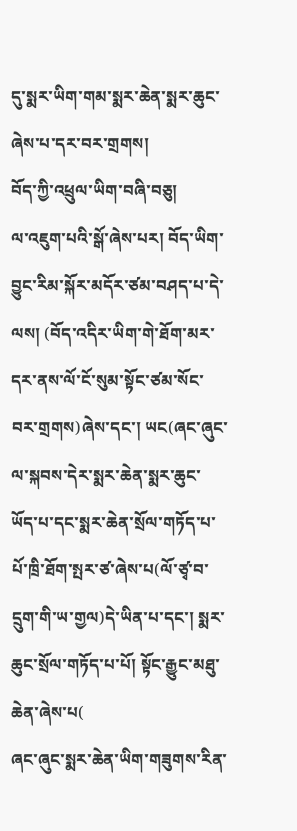དུ་སྨར་ཡིག་གམ་སྨར་ཆེན་སྨར་ཆུང་ཞེས་པ་དར་བར་གྲགས།
བོད་ཀྱི་འཕྲུལ་ཡིག་བཞི་བཅུ།
ལ་འཇུག་པའི་སྒོ་ཞེས་པར། བོད་ཡིག་བྱུང་རིམ་སྐོར་མདོར་ཙམ་བཤད་པ་དེ་ལས། (བོད་འདིར་ཡིག་གེ་ཐོག་མར་དར་ནས་ལོ་ངོ་སུམ་སྟོང་ཙམ་སོང་བར་གྲགས)ཞེས་དང་། ཡང(ཞང་ཞུང་ལ་སྐབས་དེར་སྨར་ཆེན་སྨར་ཆུང་ཡོད་པ་དང་སྨར་ཆེན་སྲོལ་གཏོད་པ་པོ་ཁྲི་ཐོག་སྤར་ཙ་ཞེས་པ(ལོ་ཙྭ་བ་དྲུག་གི་ཡ་གྱལ)དེ་ཡིན་པ་དང་། སྨར་ཆུང་སྲོལ་གཏོད་པ་པོ། སྟོང་རྒྱུང་མཐུ་ཆེན་ཞེས་པ(
ཞང་ཞུང་སྨར་ཆེན་ཡིག་གཟུགས་རིན་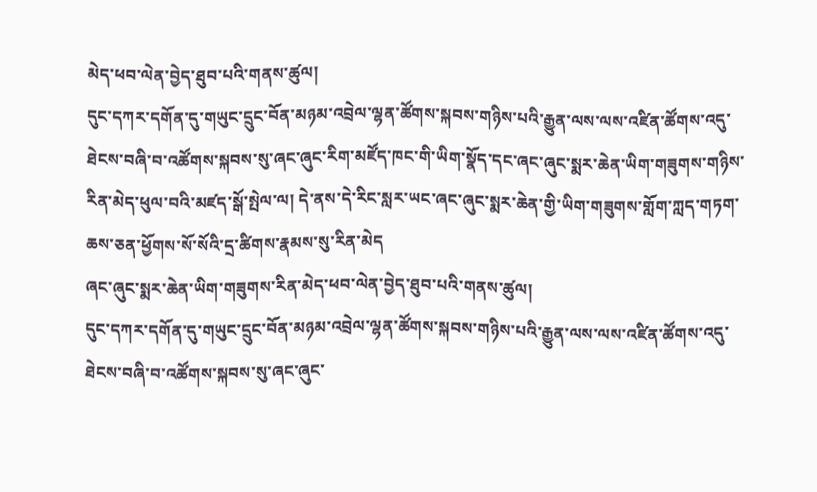མེད་ཕབ་ལེན་བྱེད་ཐུབ་པའི་གནས་ཚུལ།
དུང་དཀར་དགོན་དུ་གཡུང་དྲུང་བོན་མཉམ་འབྲེལ་ལྷན་ཚོགས་སྐབས་གཉིས་པའི་རྒྱུན་ལས་ལས་འཛིན་ཚོགས་འདུ་ཐེངས་བཞི་བ་འཚོགས་སྐབས་སུ་ཞང་ཞུང་རིག་མཛོད་ཁང་གི་ཡིག་སྣོད་དང་ཞང་ཞུང་སྨར་ཆེན་ཡིག་གཟུགས་གཉིས་རིན་མེད་ཕུལ་བའི་མཛད་སྒོ་སྤེལ་ལ། དེ་ནས་དེ་རིང་སླར་ཡང་ཞང་ཞུང་སྨར་ཆེན་གྱི་ཡིག་གཟུགས་གློག་ཀླད་གཏག་ཆས་ཅན་ཕྱོགས་སོ་སོའི་དྲ་ཚིགས་རྣམས་སུ་རིན་མེད
ཞང་ཞུང་སྨར་ཆེན་ཡིག་གཟུགས་རིན་མེད་ཕབ་ལེན་བྱེད་ཐུབ་པའི་གནས་ཚུལ།
དུང་དཀར་དགོན་དུ་གཡུང་དྲུང་བོན་མཉམ་འབྲེལ་ལྷན་ཚོགས་སྐབས་གཉིས་པའི་རྒྱུན་ལས་ལས་འཛིན་ཚོགས་འདུ་ཐེངས་བཞི་བ་འཚོགས་སྐབས་སུ་ཞང་ཞུང་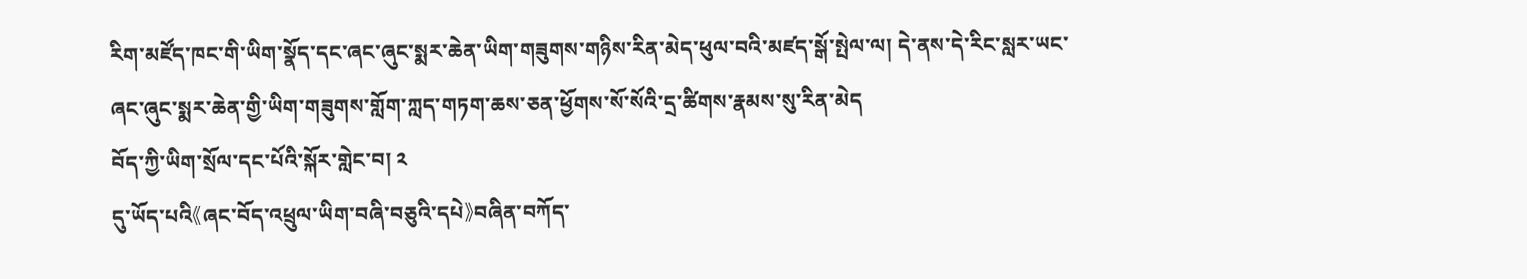རིག་མཛོད་ཁང་གི་ཡིག་སྣོད་དང་ཞང་ཞུང་སྨར་ཆེན་ཡིག་གཟུགས་གཉིས་རིན་མེད་ཕུལ་བའི་མཛད་སྒོ་སྤེལ་ལ། དེ་ནས་དེ་རིང་སླར་ཡང་ཞང་ཞུང་སྨར་ཆེན་གྱི་ཡིག་གཟུགས་གློག་ཀླད་གཏག་ཆས་ཅན་ཕྱོགས་སོ་སོའི་དྲ་ཚིགས་རྣམས་སུ་རིན་མེད
བོད་ཀྱི་ཡིག་སྲོལ་དང་པོའི་སྐོར་གླེང་བ། ༢
དུ་ཡོད་པའི《ཞང་བོད་འཕྲུལ་ཡིག་བཞི་བཅུའི་དཔེ》བཞིན་བཀོད་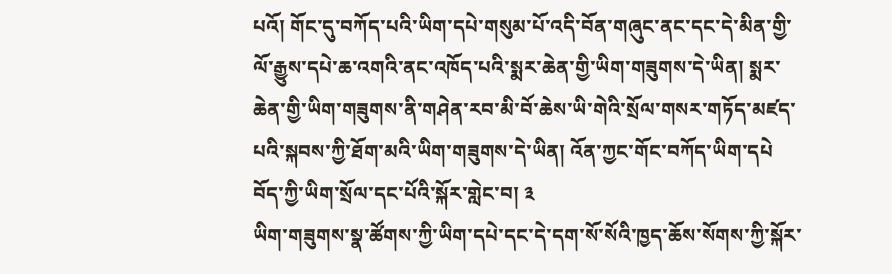པའོ། གོང་དུ་བཀོད་པའི་ཡིག་དཔེ་གསུམ་པོ་འདི་བོན་གཞུང་ནང་དང་དེ་མིན་གྱི་ལོ་རྒྱུས་དཔེ་ཆ་འགའི་ནང་འཁོད་པའི་སྨར་ཆེན་གྱི་ཡིག་གཟུགས་དེ་ཡིན། སྨར་ཆེན་གྱི་ཡིག་གཟུགས་ནི་གཤེན་རབ་མི་བོ་ཆེས་ཡི་གེའི་སྲོལ་གསར་གཏོད་མཛད་པའི་སྐབས་ཀྱི་ཐོག་མའི་ཡིག་གཟུགས་དེ་ཡིན། འོན་ཀྱང་གོང་བཀོད་ཡིག་དཔེ
བོད་ཀྱི་ཡིག་སྲོལ་དང་པོའི་སྐོར་གླེང་བ། ༣
ཡིག་གཟུགས་སྣ་ཚོགས་ཀྱི་ཡིག་དཔེ་དང་དེ་དག་སོ་སོའི་ཁྱད་ཆོས་སོགས་ཀྱི་སྐོར་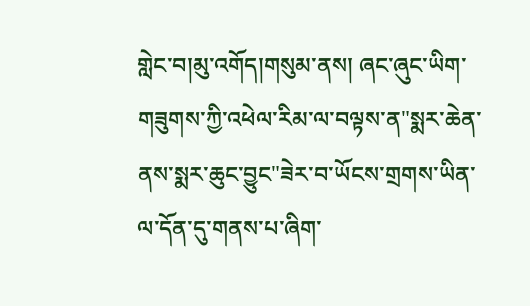གླེང་བ།མུ་འགོད།གསུམ་ནས། ཞང་ཞུང་ཡིག་གཟུགས་ཀྱི་འཕེལ་རིམ་ལ་བལྟས་ན"སྨར་ཆེན་ནས་སྨར་ཆུང་བྱུང"ཟེར་བ་ཡོངས་གྲགས་ཡིན་ལ་དོན་དུ་གནས་པ་ཞིག་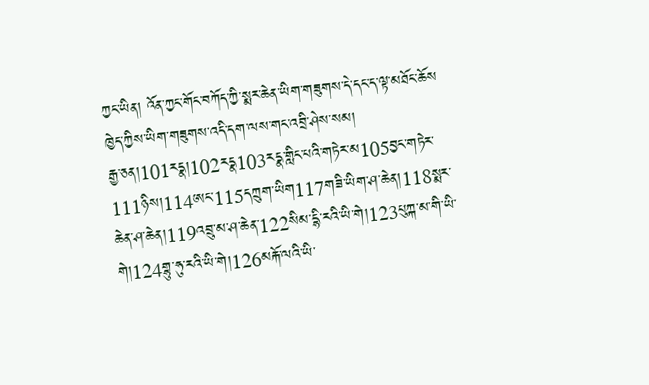ཀྱང་ཡིན། འོན་ཀྱང་གོང་བཀོད་ཀྱི་སྨར་ཆེན་ཡིག་གཟུགས་དེ་དང་ད་ལྟ་མཐོང་ཆོས
ཁྱེད་ཀྱིས་ཡིག་གཟུགས་འདི་དག་ལས་གང་འབྲི་ཤེས་སམ།
རྒྱ་ཅན།101རདྣ།102རདྣ103རདྣ་གླིང་པའི་གཏེར་མ105བྱང་གཏེར་111ཉིས།114ཨང་115དཀྲུག་ཡིག117གཟི་ཡིག་ཤ་ཆེན།118སྨར་ཆེན་ཤ་ཆེན།119འབྲུ་མ་ཤ་ཆེན་122སིམ་དྷི་རའི་ཡི་གེ།123པུཀྐ་མ་གི་ཡི་གེ།124གྷུ་ཧུ་རའི་ཡི་གེ།126མརྐོ་ལའི་ཡི་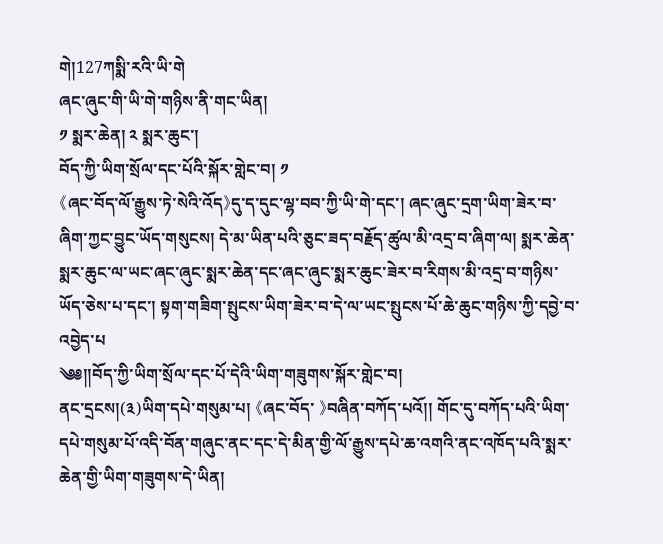གེ།127ཀསྨི་རའི་ཡི་གེ
ཞང་ཞུང་གི་ཡི་གེ་གཉིས་ནི་གང་ཡིན།
༡ སྨར་ཆེན། ༢ སྨར་ཆུང་།
བོད་ཀྱི་ཡིག་སྲོལ་དང་པོའི་སྐོར་གླེང་བ། ༡
《ཞང་བོད་ལོ་རྒྱུས་ཏེ་སེའི་འོད》དུ་ད་དུང་ལྷ་བབ་ཀྱི་ཡི་གེ་དང་། ཞང་ཞུང་དྲག་ཡིག་ཟེར་བ་ཞིག་ཀྱང་བྱུང་ཡོད་གསུངས། དེ་མ་ཡིན་པའི་ཅུང་ཟད་བརྗོད་ཚུལ་མི་འདྲ་བ་ཞིག་ལ། སྨར་ཆེན་སྨར་ཆུང་ལ་ཡང་ཞང་ཞུང་སྨར་ཆེན་དང་ཞང་ཞུང་སྨར་ཆུང་ཟེར་བ་རིགས་མི་འདྲ་བ་གཉིས་ཡོད་ཅེས་པ་དང་། སྟག་གཟིག་སྤུངས་ཡིག་ཟེར་བ་དེ་ལ་ཡང་སྤུངས་པོ་ཆེ་ཆུང་གཉིས་ཀྱི་དབྱེ་བ་འབྱེད་པ
༄༅།།བོད་ཀྱི་ཡིག་སྲོལ་དང་པོ་དེའི་ཡིག་གཟུགས་སྐོར་གླེང་བ།
ནང་དྲངས།(༣)ཡིག་དཔེ་གསུམ་པ། 《ཞང་བོད་ 》བཞིན་བཀོད་པའོ།། གོང་དུ་བཀོད་པའི་ཡིག་དཔེ་གསུམ་པོ་འདི་བོན་གཞུང་ནང་དང་དེ་མིན་གྱི་ལོ་རྒྱུས་དཔེ་ཆ་འགའི་ནང་འཁོད་པའི་སྨར་ཆེན་གྱི་ཡིག་གཟུགས་དེ་ཡིན།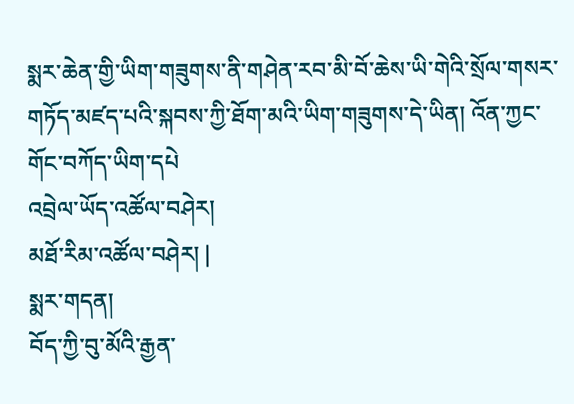སྨར་ཆེན་གྱི་ཡིག་གཟུགས་ནི་གཤེན་རབ་མི་བོ་ཆེས་ཡི་གེའི་སྲོལ་གསར་གཏོད་མཛད་པའི་སྐབས་ཀྱི་ཐོག་མའི་ཡིག་གཟུགས་དེ་ཡིན། འོན་ཀྱང་གོང་བཀོད་ཡིག་དཔེ
འབྲེལ་ཡོད་འཚོལ་བཤེར།
མཐོ་རིམ་འཚོལ་བཤེར། |
སྨར་གདན།
བོད་ཀྱི་བུ་མོའི་རྒྱན་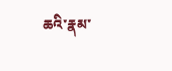ཆའི་རྣམ་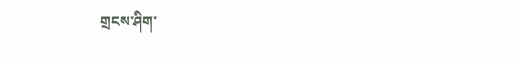གྲངས་ཤིག་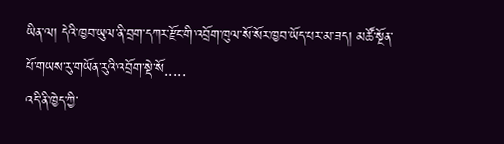ཡིན་ལ། དེའི་ཁྱབ་ཡུལ་ནི་བྲག་དཀར་རྫོང་གི་འབྲོག་ཁུལ་སོ་སོར་ཁྱབ་ཡོད་པར་མ་ཟད། མཚོ་སྔོན་པོ་གཡས་རུ་གཡོན་རུའི་འབྲོག་སྡེ་སོ.....
འདི་ནི་ཁྱེད་ཀྱི་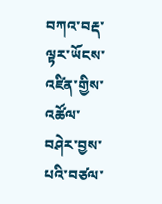བཀའ་བརྡ་ལྟར་ཡོངས་འཛིན་གྱིས་འཚོལ་བཤེར་བྱས་པའི་བཙལ་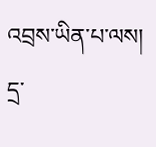འབྲས་ཡིན་པ་ལས། དྲ་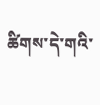ཚིགས་དེ་གའི་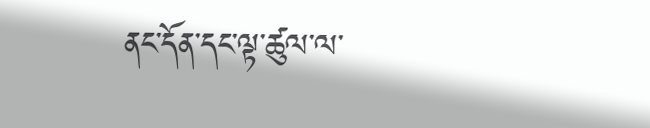ནང་དོན་དང་ལྟ་ཚུལ་ལ་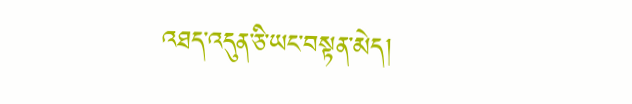འཐད་འདུན་ཅི་ཡང་བསྟན་མེད།